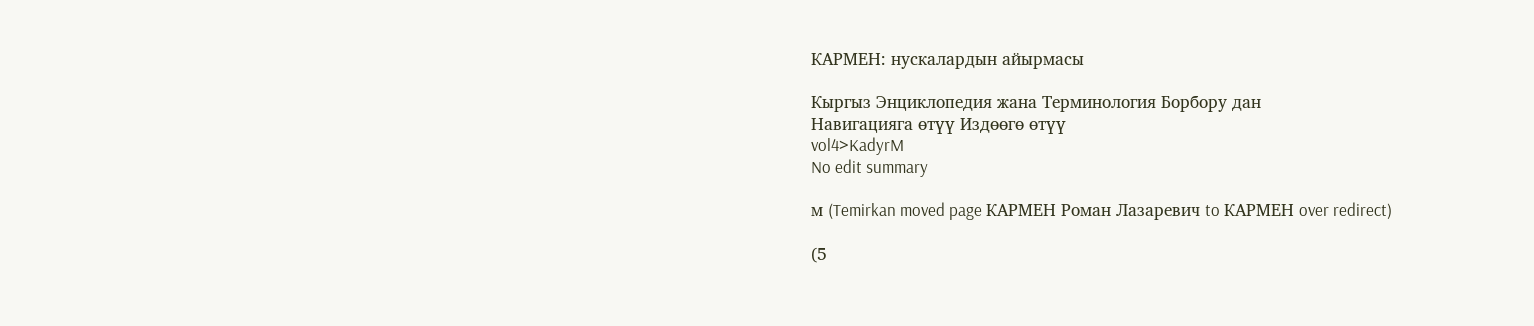КАРМЕН: нускалардын айырмасы

Кыргыз Энциклопедия жана Терминология Борбору дан
Навигацияга өтүү Издөөгө өтүү
vol4>KadyrM
No edit summary

м (Temirkan moved page КАРМЕН Роман Лазаревич to КАРМЕН over redirect)

(5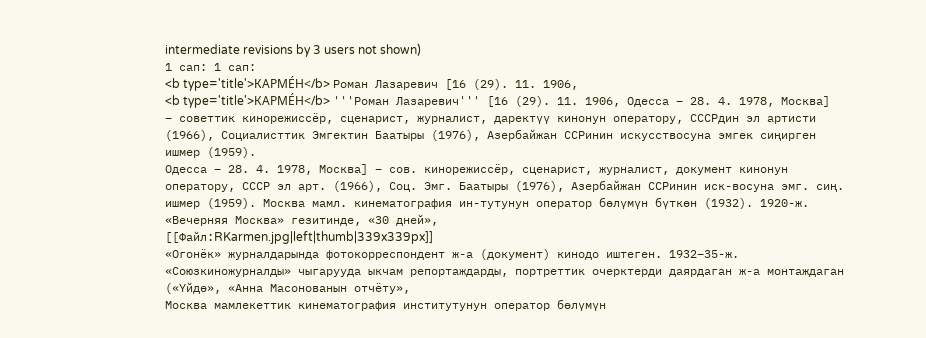intermediate revisions by 3 users not shown)
1 сап: 1 сап:
<b type='title'>КАРМЕ́Н</b> Роман Лазаревич [16 (29). 11. 1906,
<b type='title'>КАРМЕ́Н</b> '''Роман Лазаревич''' [16 (29). 11. 1906, Одесса – 28. 4. 1978, Москва] – советтик кинорежиссёр, сценарист, журналист, даректүү кинонун оператору, СССРдин эл артисти (1966), Социалисттик Эмгектин Баатыры (1976), Азербайжан ССРинин искусствосуна эмгек сиңирген ишмер (1959).
Одесса – 28. 4. 1978, Москва] – сов. кинорежиссёр, сценарист, журналист, документ кинонун оператору, СССР эл арт. (1966), Соц. Эмг. Баатыры (1976), Азербайжан ССРинин иск-восуна эмг. сиң. ишмер (1959). Москва мамл. кинематография ин-тутунун оператор бөлүмүн бүткөн (1932). 1920-ж. «Вечерняя Москва» гезитинде, «30 дней»,
[[Файл:RKarmen.jpg|left|thumb|339x339px]]
«Огонёк» журналдарында фотокорреспондент ж-а (документ) кинодо иштеген. 1932–35-ж. «Союзкиножурналды» чыгарууда ыкчам репортаждарды, портреттик очерктерди даярдаган ж-а монтаждаган («Үйдө», «Анна Масонованын отчёту»,
Москва мамлекеттик кинематография институтунун оператор бөлүмүн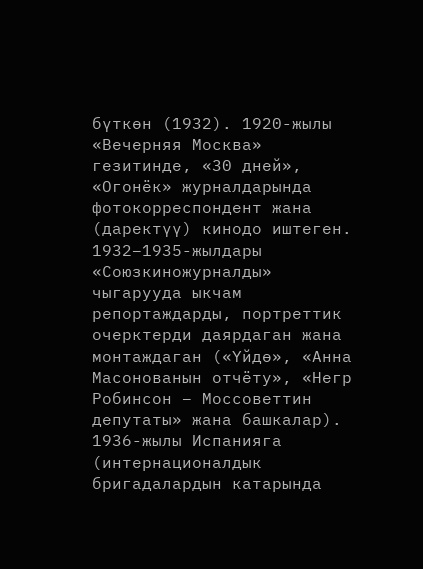бүткөн (1932). 1920-жылы «Вечерняя Москва» гезитинде, «30 дней», «Огонёк» журналдарында фотокорреспондент жана (даректүү) кинодо иштеген. 1932–1935-жылдары «Союзкиножурналды» чыгарууда ыкчам репортаждарды, портреттик очерктерди даярдаган жана монтаждаган («Үйдө», «Анна Масонованын отчёту», «Негр Робинсон – Моссоветтин депутаты» жана башкалар). 1936-жылы Испанияга (интернационалдык бригадалардын катарында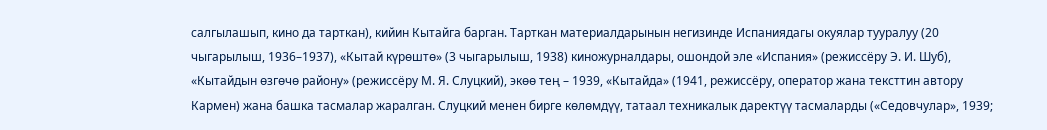салгылашып, кино да тарткан), кийин Кытайга барган. Тарткан материалдарынын негизинде Испаниядагы окуялар тууралуу (20 чыгарылыш, 1936–1937), «Кытай күрөштө» (3 чыгарылыш, 1938) киножурналдары, ошондой эле «Испания» (режиссёру Э. И. Шуб), «Кытайдын өзгөчө району» (режиссёру М. Я. Слуцкий), экөө тең – 1939, «Кытайда» (1941, режиссёру, оператор жана тексттин автору Кармен) жана башка тасмалар жаралган. Слуцкий менен бирге көлөмдүү, татаал техникалык даректүү тасмаларды («Седовчулар», 1939;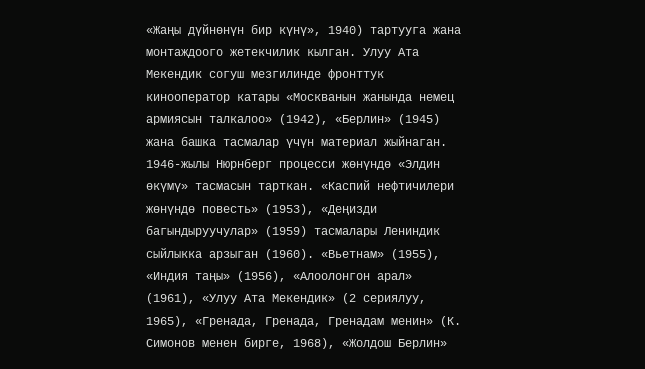«Жаңы дүйнөнүн бир күнү», 1940) тартууга жана монтаждоого жетекчилик кылган. Улуу Ата Мекендик согуш мезгилинде фронттук кинооператор катары «Москванын жанында немец армиясын талкалоо» (1942), «Берлин» (1945) жана башка тасмалар үчүн материал жыйнаган. 1946-жылы Нюрнберг процесси жөнүндө «Элдин өкүмү» тасмасын тарткан. «Каспий нефтичилери жөнүндө повесть» (1953), «Деңизди багындыруучулар» (1959) тасмалары Лениндик сыйлыкка арзыган (1960). «Вьетнам» (1955), «Индия таңы» (1956), «Алоолонгон арал» (1961), «Улуу Ата Мекендик» (2 сериялуу, 1965), «Гренада, Гренада, Гренадам менин» (К. Симонов менен бирге, 1968), «Жолдош Берлин»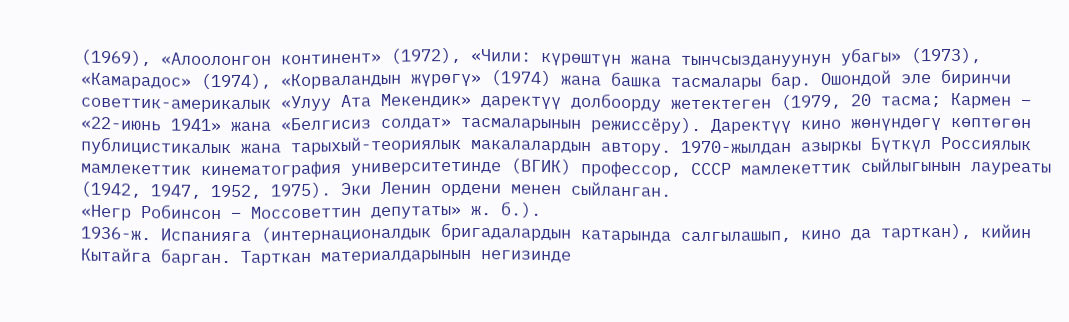(1969), «Алоолонгон континент» (1972), «Чили: күрөштүн жана тынчсыздануунун убагы» (1973), «Камарадос» (1974), «Корваландын жүрөгү» (1974) жана башка тасмалары бар. Ошондой эле биринчи советтик-америкалык «Улуу Ата Мекендик» даректүү долбоорду жетектеген (1979, 20 тасма; Кармен – «22-июнь 1941» жана «Белгисиз солдат» тасмаларынын режиссёру). Даректүү кино жөнүндөгү көптөгөн публицистикалык жана тарыхый-теориялык макалалардын автору. 1970-жылдан азыркы Бүткүл Россиялык мамлекеттик кинематография университетинде (ВГИК) профессор, СССР мамлекеттик сыйлыгынын лауреаты (1942, 1947, 1952, 1975). Эки Ленин ордени менен сыйланган.
«Негр Робинсон – Моссоветтин депутаты» ж. б.).
1936-ж. Испанияга (интернационалдык бригадалардын катарында салгылашып, кино да тарткан), кийин Кытайга барган. Тарткан материалдарынын негизинде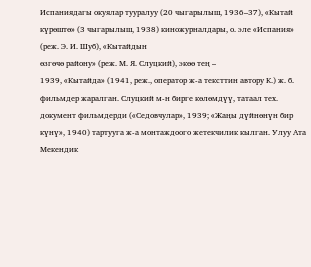Испаниядагы окуялар тууралуу (20 чыгарылыш, 1936–37), «Кытай күрөштө» (3 чыгарылыш, 1938) киножурналдары, о. эле «Испания» (реж. Э. И. Шуб), «Кытайдын
өзгөчө району» (реж. М. Я. Слуцкий), экөө тең –
1939, «Кытайда» (1941, реж., оператор ж-а тексттин автору К.) ж. б. фильмдер жаралган. Слуцкий м-н бирге көлөмдүү, татаал тех. документ фильмдерди («Седовчулар», 1939; «Жаңы дүйнөнүн бир күнү», 1940) тартууга ж-а монтаждоого жетекчилик кылган. Улуу Ата Мекендик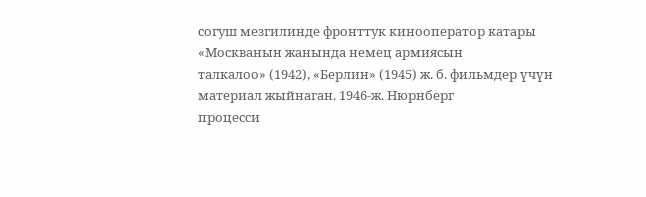согуш мезгилинде фронттук кинооператор катары «Москванын жанында немец армиясын
талкалоо» (1942), «Берлин» (1945) ж. б. фильмдер үчүн материал жыйнаган. 1946-ж. Нюрнберг
процесси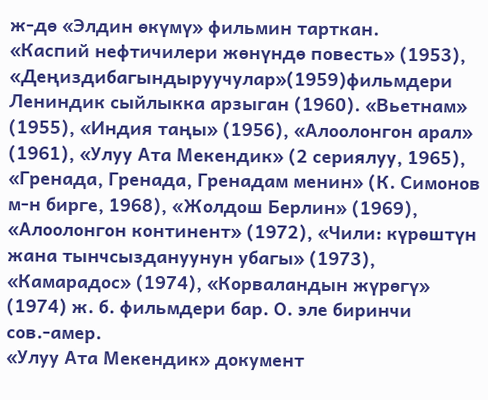ж-дө «Элдин өкүмү» фильмин тарткан.
«Каспий нефтичилери жөнүндө повесть» (1953),
«Деңиздибагындыруучулар»(1959)фильмдери Лениндик сыйлыкка арзыган (1960). «Вьетнам» (1955), «Индия таңы» (1956), «Алоолонгон арал»
(1961), «Улуу Ата Мекендик» (2 сериялуу, 1965),
«Гренада, Гренада, Гренадам менин» (К. Симонов м-н бирге, 1968), «Жолдош Берлин» (1969),
«Алоолонгон континент» (1972), «Чили: күрөштүн жана тынчсыздануунун убагы» (1973), «Камарадос» (1974), «Корваландын жүрөгү» (1974) ж. б. фильмдери бар. О. эле биринчи сов.-амер.
«Улуу Ата Мекендик» документ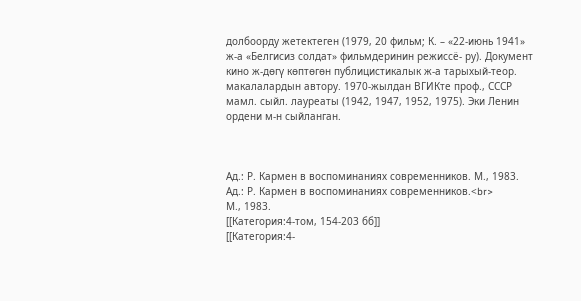долбоорду жетектеген (1979, 20 фильм; К. – «22-июнь 1941»
ж-а «Белгисиз солдат» фильмдеринин режиссё- ру). Документ кино ж-дөгү көптөгөн публицистикалык ж-а тарыхый-теор. макалалардын автору. 1970-жылдан ВГИКте проф., СССР мамл. сыйл. лауреаты (1942, 1947, 1952, 1975). Эки Ленин ордени м-н сыйланган.



Ад.: Р. Кармен в воспоминаниях современников. М., 1983.
Ад.: Р. Кармен в воспоминаниях современников.<br>
М., 1983.
[[Категория:4-том, 154-203 бб]]
[[Категория:4-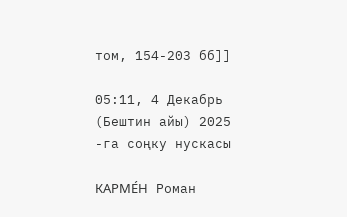том, 154-203 бб]]

05:11, 4 Декабрь (Бештин айы) 2025 -га соңку нускасы

КАРМЕ́Н Роман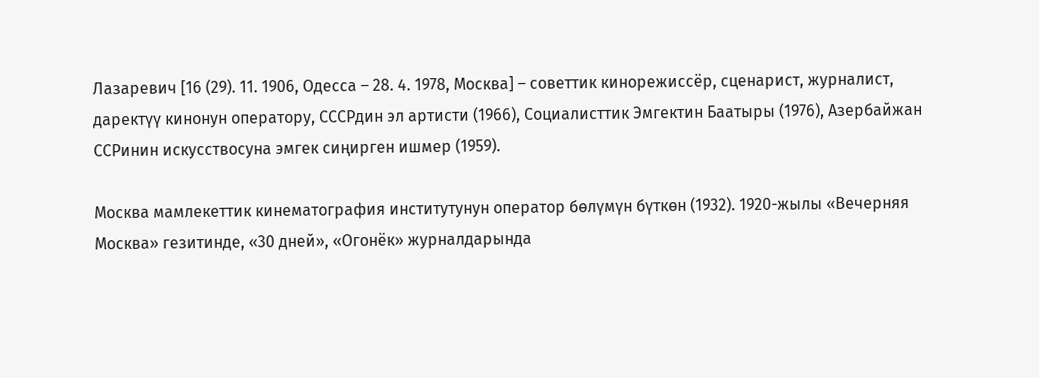Лазаревич [16 (29). 11. 1906, Одесса – 28. 4. 1978, Москва] – советтик кинорежиссёр, сценарист, журналист, даректүү кинонун оператору, СССРдин эл артисти (1966), Социалисттик Эмгектин Баатыры (1976), Азербайжан ССРинин искусствосуна эмгек сиңирген ишмер (1959).

Москва мамлекеттик кинематография институтунун оператор бөлүмүн бүткөн (1932). 1920-жылы «Вечерняя Москва» гезитинде, «30 дней», «Огонёк» журналдарында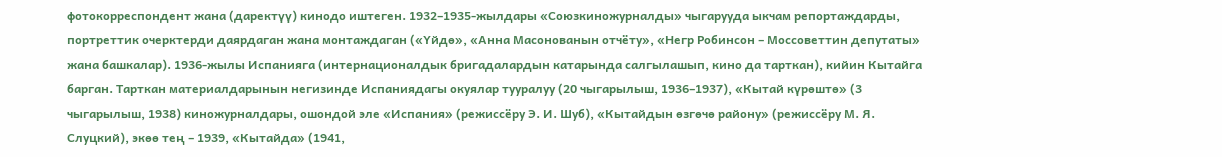фотокорреспондент жана (даректүү) кинодо иштеген. 1932–1935-жылдары «Союзкиножурналды» чыгарууда ыкчам репортаждарды, портреттик очерктерди даярдаган жана монтаждаган («Үйдө», «Анна Масонованын отчёту», «Негр Робинсон – Моссоветтин депутаты» жана башкалар). 1936-жылы Испанияга (интернационалдык бригадалардын катарында салгылашып, кино да тарткан), кийин Кытайга барган. Тарткан материалдарынын негизинде Испаниядагы окуялар тууралуу (20 чыгарылыш, 1936–1937), «Кытай күрөштө» (3 чыгарылыш, 1938) киножурналдары, ошондой эле «Испания» (режиссёру Э. И. Шуб), «Кытайдын өзгөчө району» (режиссёру М. Я. Слуцкий), экөө тең – 1939, «Кытайда» (1941,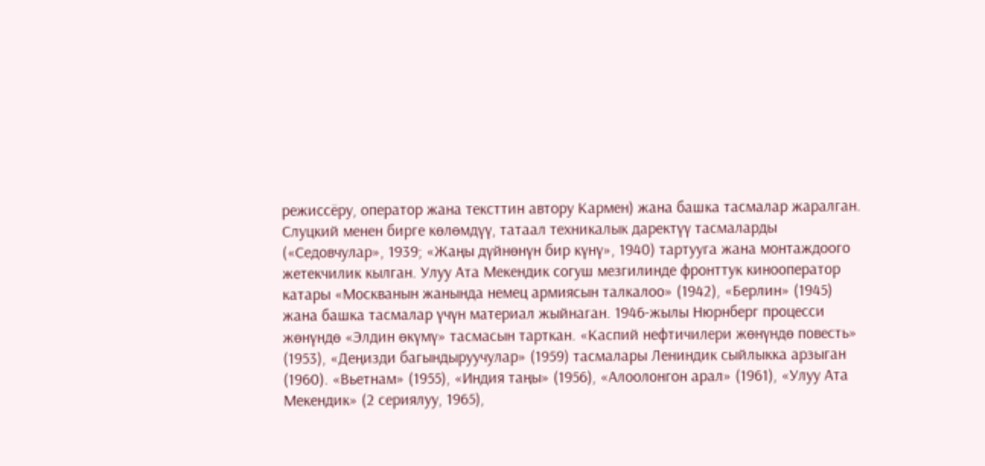режиссёру, оператор жана тексттин автору Кармен) жана башка тасмалар жаралган. Слуцкий менен бирге көлөмдүү, татаал техникалык даректүү тасмаларды («Седовчулар», 1939; «Жаңы дүйнөнүн бир күнү», 1940) тартууга жана монтаждоого жетекчилик кылган. Улуу Ата Мекендик согуш мезгилинде фронттук кинооператор катары «Москванын жанында немец армиясын талкалоо» (1942), «Берлин» (1945) жана башка тасмалар үчүн материал жыйнаган. 1946-жылы Нюрнберг процесси жөнүндө «Элдин өкүмү» тасмасын тарткан. «Каспий нефтичилери жөнүндө повесть» (1953), «Деңизди багындыруучулар» (1959) тасмалары Лениндик сыйлыкка арзыган (1960). «Вьетнам» (1955), «Индия таңы» (1956), «Алоолонгон арал» (1961), «Улуу Ата Мекендик» (2 сериялуу, 1965),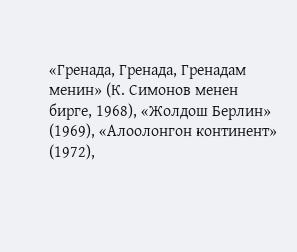«Гренада, Гренада, Гренадам менин» (К. Симонов менен бирге, 1968), «Жолдош Берлин» (1969), «Алоолонгон континент» (1972),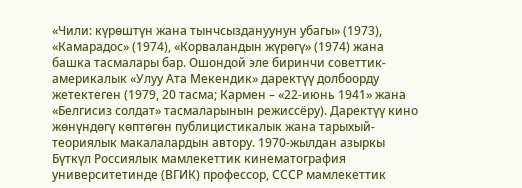«Чили: күрөштүн жана тынчсыздануунун убагы» (1973), «Камарадос» (1974), «Корваландын жүрөгү» (1974) жана башка тасмалары бар. Ошондой эле биринчи советтик-америкалык «Улуу Ата Мекендик» даректүү долбоорду жетектеген (1979, 20 тасма; Кармен – «22-июнь 1941» жана «Белгисиз солдат» тасмаларынын режиссёру). Даректүү кино жөнүндөгү көптөгөн публицистикалык жана тарыхый-теориялык макалалардын автору. 1970-жылдан азыркы Бүткүл Россиялык мамлекеттик кинематография университетинде (ВГИК) профессор, СССР мамлекеттик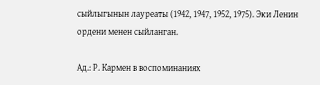сыйлыгынын лауреаты (1942, 1947, 1952, 1975). Эки Ленин ордени менен сыйланган.

Ад.: Р. Кармен в воспоминаниях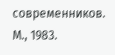современников. М., 1983.